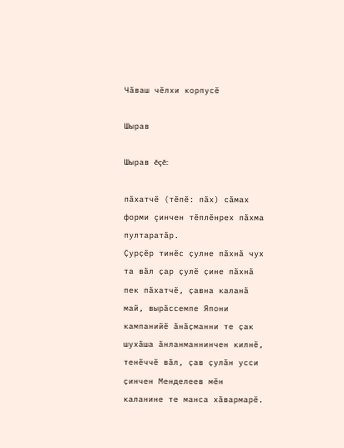Чӑваш чӗлхи корпусӗ

Шырав

Шырав ĕçĕ:

пӑхатчӗ (тĕпĕ: пӑх) сăмах форми çинчен тĕплĕнрех пăхма пултаратăр.
Ҫурҫӗр тинӗс ҫулне пӑхнӑ чух та вӑл ҫар ҫулӗ ҫине пӑхнӑ пек пӑхатчӗ, ҫавна каланӑ май, вырӑссемпе Япони кампанийӗ ӑнӑҫманни те ҫак шухӑша ӑнланманнинчен килнӗ, тенӗччӗ вӑл, ҫав ҫулӑн усси ҫинчен Менделеев мӗн каланине те манса хӑвармарӗ.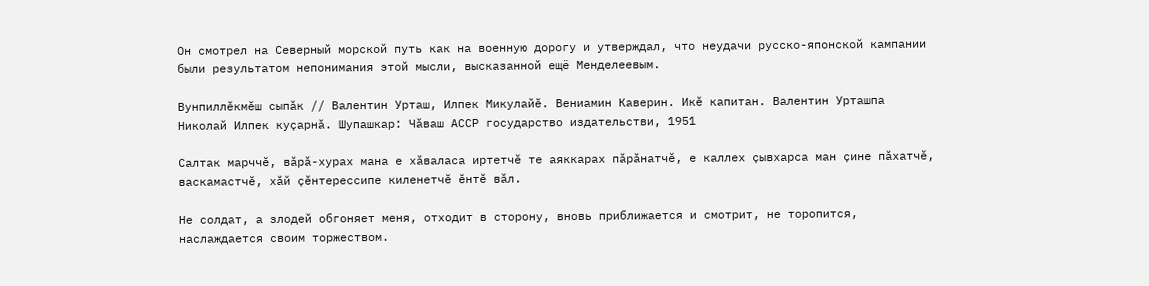Он смотрел на Северный морской путь как на военную дорогу и утверждал, что неудачи русско-японской кампании были результатом непонимания этой мысли, высказанной ещё Менделеевым.

Вунпиллӗкмӗш сыпӑк // Валентин Урташ, Илпек Микулайӗ. Вениамин Каверин. Икӗ капитан. Валентин Урташпа Николай Илпек куҫарнӑ. Шупашкар: Чӑваш АССР государство издательстви, 1951

Салтак марччӗ, вӑрӑ-хурах мана е хӑваласа иртетчӗ те аяккарах пӑрӑнатчӗ, е каллех ҫывхарса ман ҫине пӑхатчӗ, васкамастчӗ, хӑй ҫӗнтерессипе киленетчӗ ӗнтӗ вӑл.

Не солдат, а злодей обгоняет меня, отходит в сторону, вновь приближается и смотрит, не торопится, наслаждается своим торжеством.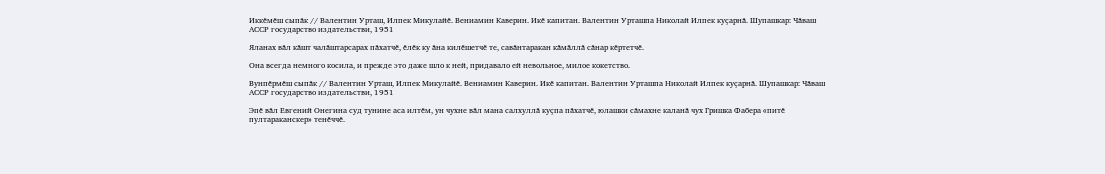Иккӗмӗш сыпӑк // Валентин Урташ, Илпек Микулайӗ. Вениамин Каверин. Икӗ капитан. Валентин Урташпа Николай Илпек куҫарнӑ. Шупашкар: Чӑваш АССР государство издательстви, 1951

Яланах вӑл кӑшт чалӑштарсарах пӑхатчӗ, ӗлӗк ку ӑна килӗшетчӗ те, савӑнтаракан кӑмӑллӑ сӑнар кӗртетчӗ.

Она всегда немного косила, и прежде это даже шло к ней, придавало ей невольное, милое кокетство.

Вунпӗрмӗш сыпӑк // Валентин Урташ, Илпек Микулайӗ. Вениамин Каверин. Икӗ капитан. Валентин Урташпа Николай Илпек куҫарнӑ. Шупашкар: Чӑваш АССР государство издательстви, 1951

Эпӗ вӑл Евгений Онегина суд тунине аса илтӗм, ун чухне вӑл мана салхуллӑ куҫпа пӑхатчӗ, юлашки сӑмахне каланӑ чух Гришка Фабера «питӗ пултараканскер» тенӗччӗ.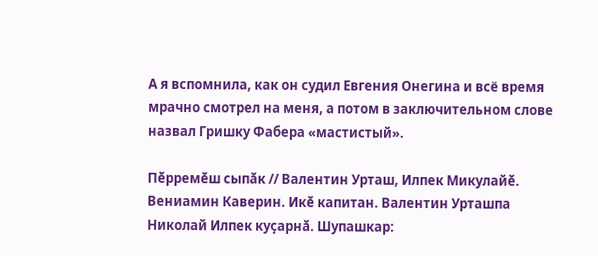А я вспомнила, как он судил Евгения Онегина и всё время мрачно смотрел на меня, а потом в заключительном слове назвал Гришку Фабера «мастистый».

Пӗрремӗш сыпӑк // Валентин Урташ, Илпек Микулайӗ. Вениамин Каверин. Икӗ капитан. Валентин Урташпа Николай Илпек куҫарнӑ. Шупашкар: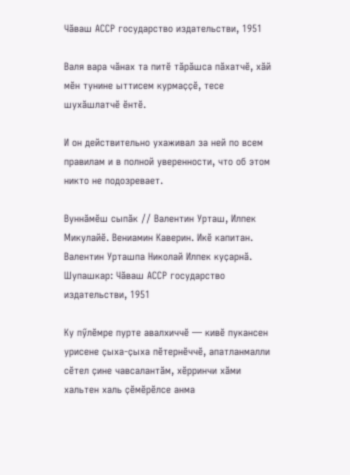Чӑваш АССР государство издательстви, 1951

Валя вара чӑнах та питӗ тӑрӑшса пӑхатчӗ, хӑй мӗн тунине ыттисем курмаҫҫӗ, тесе шухӑшлатчӗ ӗнтӗ.

И он действительно ухаживал за ней по всем правилам и в полной уверенности, что об этом никто не подозревает.

Вуннӑмӗш сыпӑк // Валентин Урташ, Илпек Микулайӗ. Вениамин Каверин. Икӗ капитан. Валентин Урташпа Николай Илпек куҫарнӑ. Шупашкар: Чӑваш АССР государство издательстви, 1951

Ку пӳлӗмре пурте авалхиччӗ — кивӗ пукансен урисене ҫыха-ҫыха пӗтернӗччӗ, апатланмалли сӗтел ҫине чавсалантӑм, хӗрринчи хӑми хальтен халь ҫӗмӗрӗлсе анма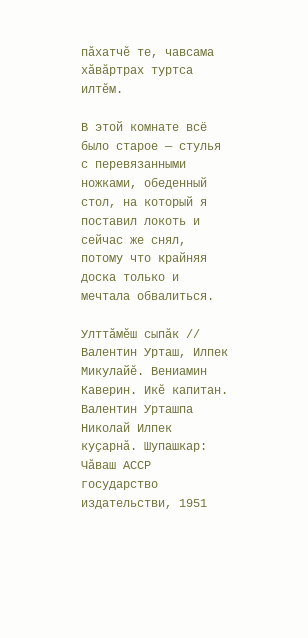пӑхатчӗ те, чавсама хӑвӑртрах туртса илтӗм.

В этой комнате всё было старое — стулья с перевязанными ножками, обеденный стол, на который я поставил локоть и сейчас же снял, потому что крайняя доска только и мечтала обвалиться.

Улттӑмӗш сыпӑк // Валентин Урташ, Илпек Микулайӗ. Вениамин Каверин. Икӗ капитан. Валентин Урташпа Николай Илпек куҫарнӑ. Шупашкар: Чӑваш АССР государство издательстви, 1951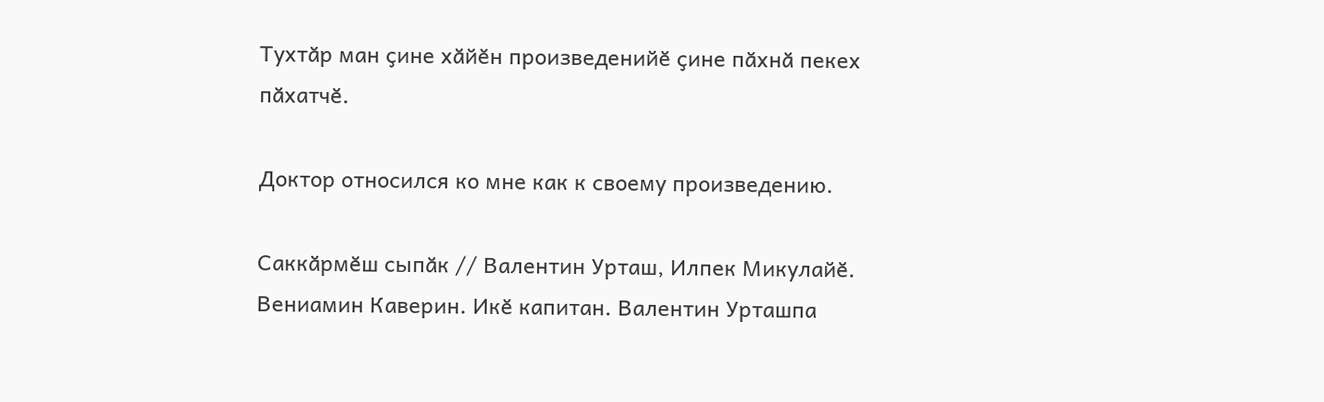Тухтӑр ман ҫине хӑйӗн произведенийӗ ҫине пӑхнӑ пекех пӑхатчӗ.

Доктор относился ко мне как к своему произведению.

Саккӑрмӗш сыпӑк // Валентин Урташ, Илпек Микулайӗ. Вениамин Каверин. Икӗ капитан. Валентин Урташпа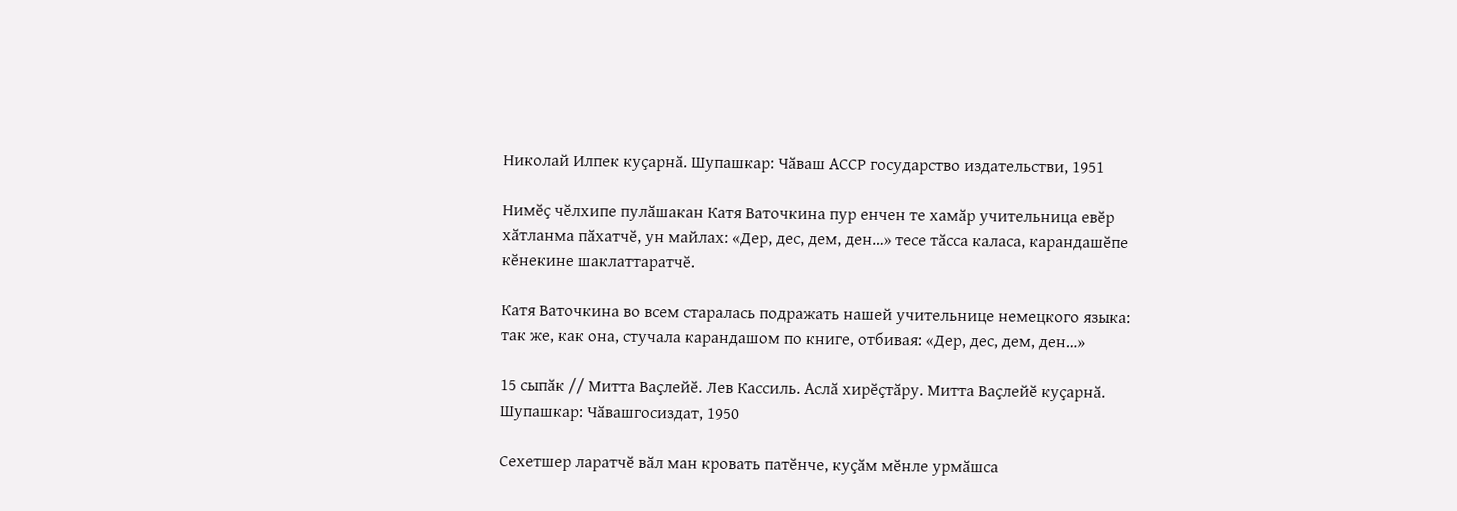Николай Илпек куҫарнӑ. Шупашкар: Чӑваш АССР государство издательстви, 1951

Нимӗҫ чӗлхипе пулӑшакан Катя Ваточкина пур енчен те хамӑр учительница евӗр хӑтланма пӑхатчӗ, ун майлах: «Дер, дес, дем, ден…» тесе тӑсса каласа, карандашӗпе кӗнекине шаклаттаратчӗ.

Катя Ваточкина во всем старалась подражать нашей учительнице немецкого языка: так же, как она, стучала карандашом по книге, отбивая: «Дер, дес, дем, ден…»

15 сыпӑк // Митта Ваҫлейӗ. Лев Кассиль. Аслӑ хирӗҫтӑру. Митта Ваҫлейӗ куҫарнӑ. Шупашкар: Чӑвашгосиздат, 1950

Сехетшер ларатчӗ вӑл ман кровать патӗнче, куҫӑм мӗнле урмӑшса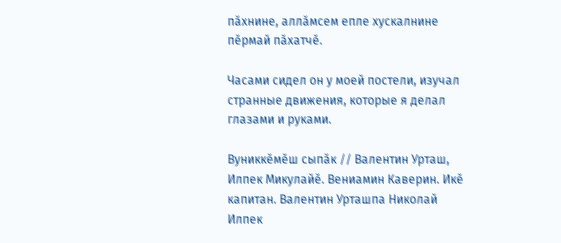пӑхнине, аллӑмсем епле хускалнине пӗрмай пӑхатчӗ.

Часами сидел он у моей постели, изучал странные движения, которые я делал глазами и руками.

Вуниккӗмӗш сыпӑк // Валентин Урташ, Илпек Микулайӗ. Вениамин Каверин. Икӗ капитан. Валентин Урташпа Николай Илпек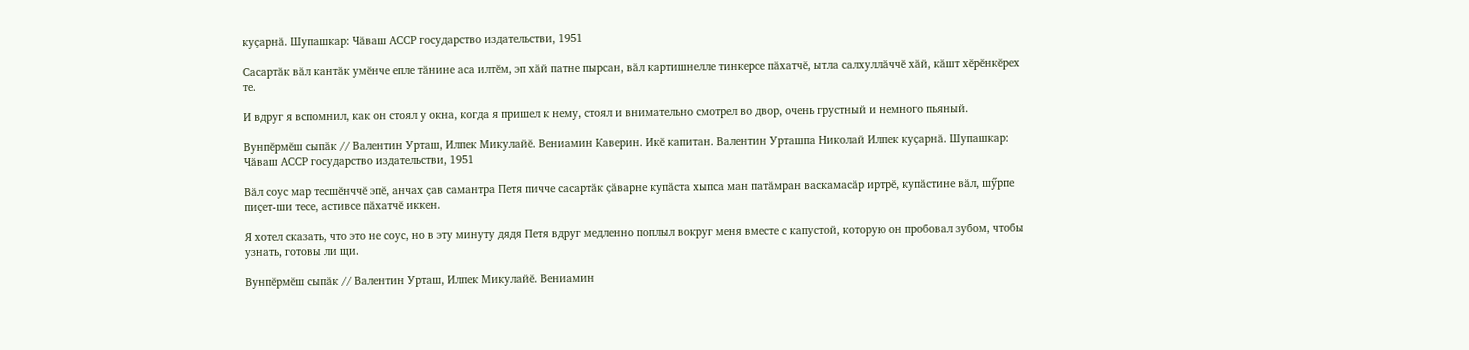куҫарнӑ. Шупашкар: Чӑваш АССР государство издательстви, 1951

Сасартӑк вӑл кантӑк умӗнче епле тӑнине аса илтӗм, эп хӑй патне пырсан, вӑл картишнелле тинкерсе пӑхатчӗ, ытла салхуллӑччӗ хӑй, кӑшт хӗрӗнкӗрех те.

И вдруг я вспомнил, как он стоял у окна, когда я пришел к нему, стоял и внимательно смотрел во двор, очень грустный и немного пьяный.

Вунпӗрмӗш сыпӑк // Валентин Урташ, Илпек Микулайӗ. Вениамин Каверин. Икӗ капитан. Валентин Урташпа Николай Илпек куҫарнӑ. Шупашкар: Чӑваш АССР государство издательстви, 1951

Вӑл соус мар тесшӗнччӗ эпӗ, анчах ҫав самантра Петя пичче сасартӑк ҫӑварне купӑста хыпса ман патӑмран васкамасӑр иртрӗ, купӑстине вӑл, шӳрпе пиҫет-ши тесе, астивсе пӑхатчӗ иккен.

Я хотел сказать, что это не соус, но в эту минуту дядя Петя вдруг медленно поплыл вокруг меня вместе с капустой, которую он пробовал зубом, чтобы узнать, готовы ли щи.

Вунпӗрмӗш сыпӑк // Валентин Урташ, Илпек Микулайӗ. Вениамин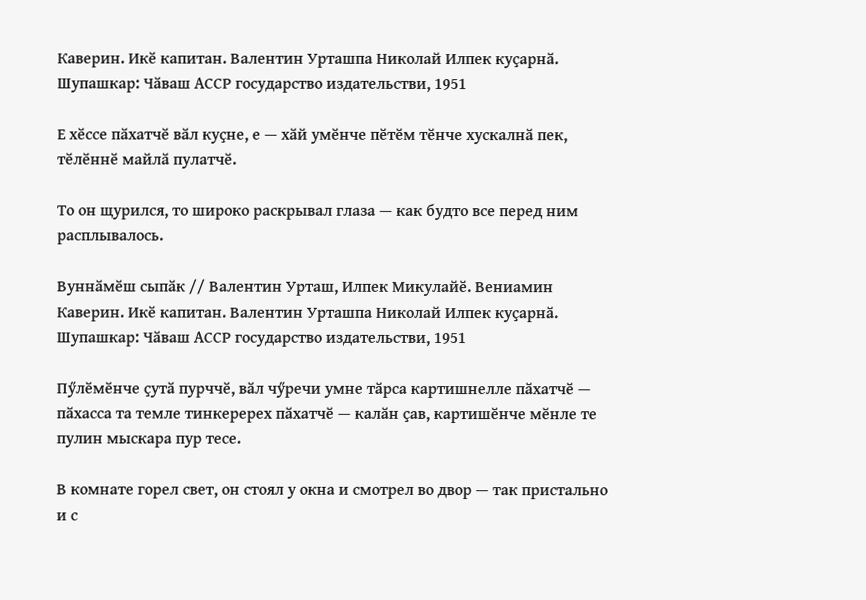Каверин. Икӗ капитан. Валентин Урташпа Николай Илпек куҫарнӑ. Шупашкар: Чӑваш АССР государство издательстви, 1951

Е хӗссе пӑхатчӗ вӑл куҫне, е — хӑй умӗнче пӗтӗм тӗнче хускалнӑ пек, тӗлӗннӗ майлӑ пулатчӗ.

То он щурился, то широко раскрывал глаза — как будто все перед ним расплывалось.

Вуннӑмӗш сыпӑк // Валентин Урташ, Илпек Микулайӗ. Вениамин Каверин. Икӗ капитан. Валентин Урташпа Николай Илпек куҫарнӑ. Шупашкар: Чӑваш АССР государство издательстви, 1951

Пӳлӗмӗнче ҫутӑ пурччӗ, вӑл чӳречи умне тӑрса картишнелле пӑхатчӗ — пӑхасса та темле тинкеререх пӑхатчӗ — калӑн ҫав, картишӗнче мӗнле те пулин мыскара пур тесе.

В комнате горел свет, он стоял у окна и смотрел во двор — так пристально и с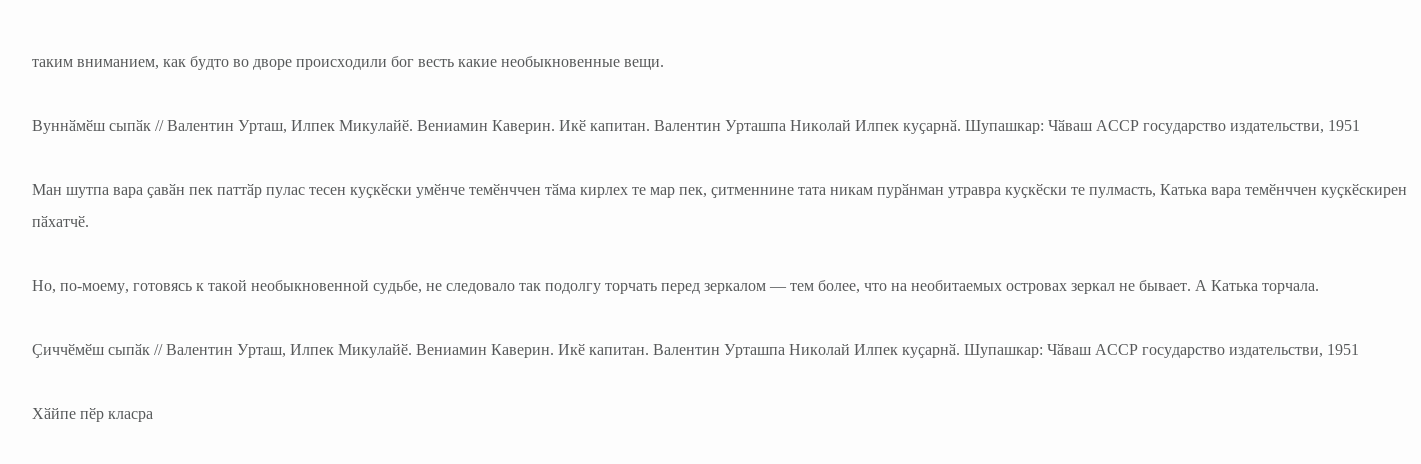таким вниманием, как будто во дворе происходили бог весть какие необыкновенные вещи.

Вуннӑмӗш сыпӑк // Валентин Урташ, Илпек Микулайӗ. Вениамин Каверин. Икӗ капитан. Валентин Урташпа Николай Илпек куҫарнӑ. Шупашкар: Чӑваш АССР государство издательстви, 1951

Ман шутпа вара ҫавӑн пек паттӑр пулас тесен куҫкӗски умӗнче темӗнччен тӑма кирлех те мар пек, ҫитменнине тата никам пурӑнман утравра куҫкӗски те пулмасть, Катька вара темӗнччен куҫкӗскирен пӑхатчӗ.

Но, по-моему, готовясь к такой необыкновенной судьбе, не следовало так подолгу торчать перед зеркалом — тем более, что на необитаемых островах зеркал не бывает. А Катька торчала.

Ҫиччӗмӗш сыпӑк // Валентин Урташ, Илпек Микулайӗ. Вениамин Каверин. Икӗ капитан. Валентин Урташпа Николай Илпек куҫарнӑ. Шупашкар: Чӑваш АССР государство издательстви, 1951

Хӑйпе пӗр класра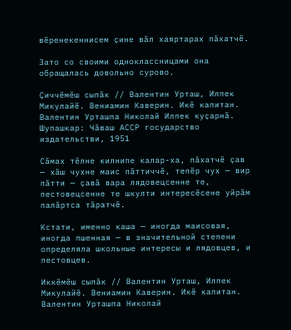вӗренекеннисем ҫине вӑл хаяртарах пӑхатчӗ.

Зато со своими одноклассницами она обращалась довольно сурово.

Ҫиччӗмӗш сыпӑк // Валентин Урташ, Илпек Микулайӗ. Вениамин Каверин. Икӗ капитан. Валентин Урташпа Николай Илпек куҫарнӑ. Шупашкар: Чӑваш АССР государство издательстви, 1951

Сӑмах тӗлне килнипе калар-ха, пӑхатчӗ ҫав — хӑш чухне маис пӑттиччӗ, тепӗр чух — вир пӑтти — ҫавӑ вара лядовецсенне те, пестовецсенне те шкулти интересӗсене уйрӑм палӑртса тӑратчӗ.

Кстати, именно каша — иногда маисовая, иногда пшенная — в значительной степени определяла школьные интересы и лядовцев, и пестовцев.

Иккӗмӗш сыпӑк // Валентин Урташ, Илпек Микулайӗ. Вениамин Каверин. Икӗ капитан. Валентин Урташпа Николай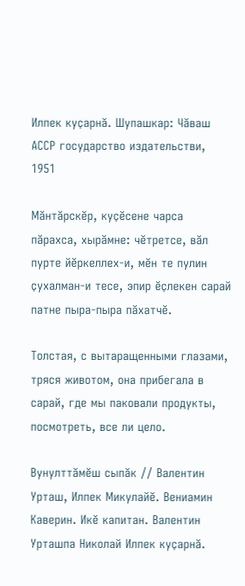Илпек куҫарнӑ. Шупашкар: Чӑваш АССР государство издательстви, 1951

Мӑнтӑрскӗр, куҫӗсене чарса пӑрахса, хырӑмне: чӗтретсе, вӑл пурте йӗркеллех-и, мӗн те пулин ҫухалман-и тесе, эпир ӗҫлекен сарай патне пыра-пыра пӑхатчӗ.

Толстая, с вытаращенными глазами, тряся животом, она прибегала в сарай, где мы паковали продукты, посмотреть, все ли цело.

Вунулттӑмӗш сыпӑк // Валентин Урташ, Илпек Микулайӗ. Вениамин Каверин. Икӗ капитан. Валентин Урташпа Николай Илпек куҫарнӑ.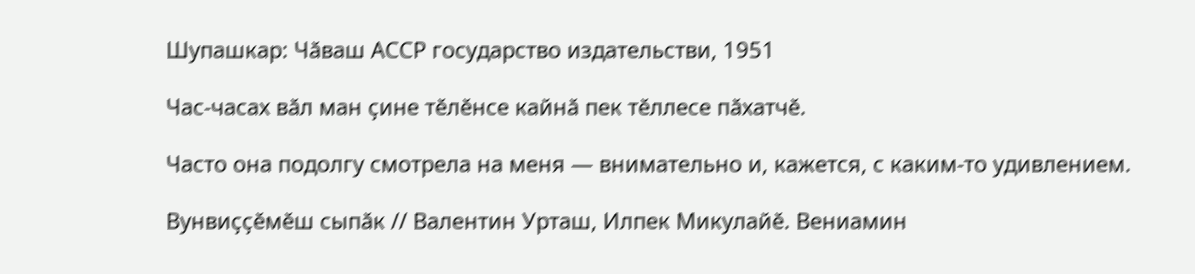Шупашкар: Чӑваш АССР государство издательстви, 1951

Час-часах вӑл ман ҫине тӗлӗнсе кайнӑ пек тӗллесе пӑхатчӗ.

Часто она подолгу смотрела на меня — внимательно и, кажется, с каким-то удивлением.

Вунвиҫҫӗмӗш сыпӑк // Валентин Урташ, Илпек Микулайӗ. Вениамин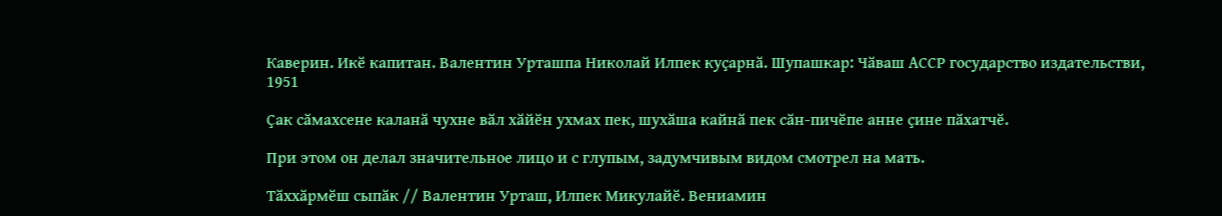Каверин. Икӗ капитан. Валентин Урташпа Николай Илпек куҫарнӑ. Шупашкар: Чӑваш АССР государство издательстви, 1951

Ҫак сӑмахсене каланӑ чухне вӑл хӑйӗн ухмах пек, шухӑша кайнӑ пек сӑн-пичӗпе анне ҫине пӑхатчӗ.

При этом он делал значительное лицо и с глупым, задумчивым видом смотрел на мать.

Тӑххӑрмӗш сыпӑк // Валентин Урташ, Илпек Микулайӗ. Вениамин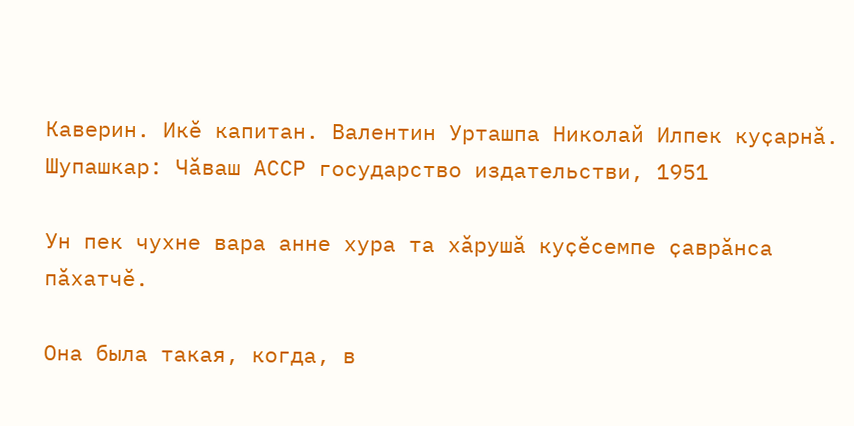Каверин. Икӗ капитан. Валентин Урташпа Николай Илпек куҫарнӑ. Шупашкар: Чӑваш АССР государство издательстви, 1951

Ун пек чухне вара анне хура та хӑрушӑ куҫӗсемпе ҫаврӑнса пӑхатчӗ.

Она была такая, когда, в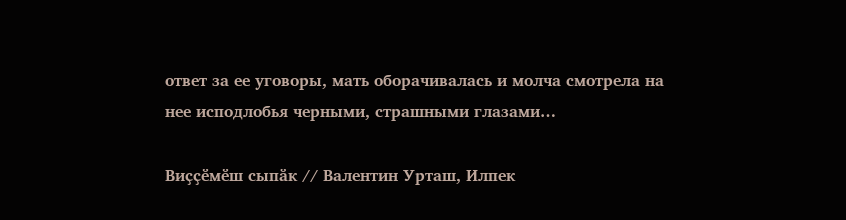ответ за ее уговоры, мать оборачивалась и молча смотрела на нее исподлобья черными, страшными глазами…

Виҫҫӗмӗш сыпӑк // Валентин Урташ, Илпек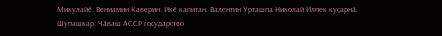Микулайӗ. Вениамин Каверин. Икӗ капитан. Валентин Урташпа Николай Илпек куҫарнӑ. Шупашкар: Чӑваш АССР государство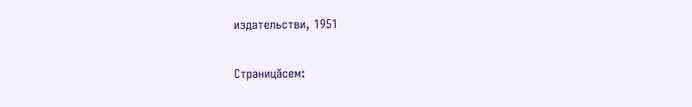издательстви, 1951

Страницăсем: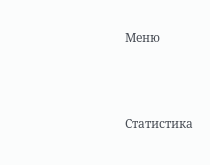Меню



Статистика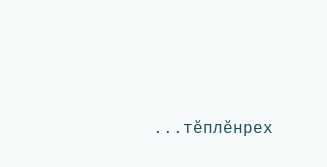...тĕплӗнрех